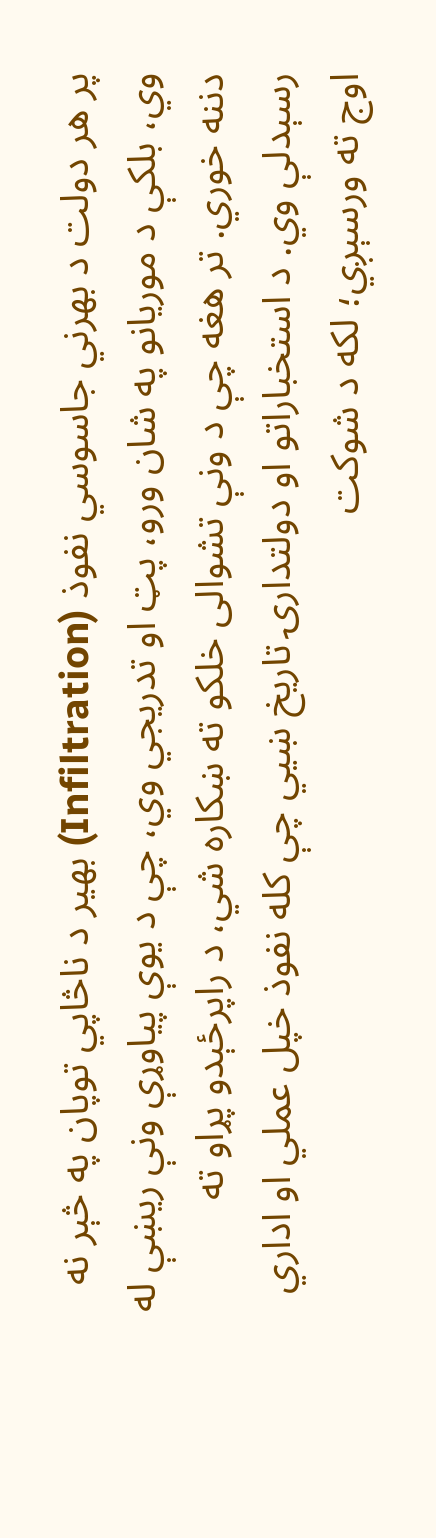پر هر دولت د بهرني جاسوسي نفوذ (Infiltration) بهیر د ناڅاپي توپان په څېر نه وي، بلکې د موریانو په شان ورو، پټ او تدریجي وي، چې د یوې پیاوړې ونې ریښې له دننه خوري. تر هغه چې د ونې تشوالی خلکو ته ښکاره شي، د راپرځېدو پړاو ته رسېدلې وي. د استخباراتو او دولتدارۍ تاریخ ښيي چې کله نفوذ خپل عملي او اداري اوج ته ورسېږي؛ لکه د شوکت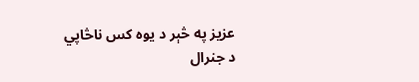عزیز په څېر د یوه کس ناڅاپي د جنرال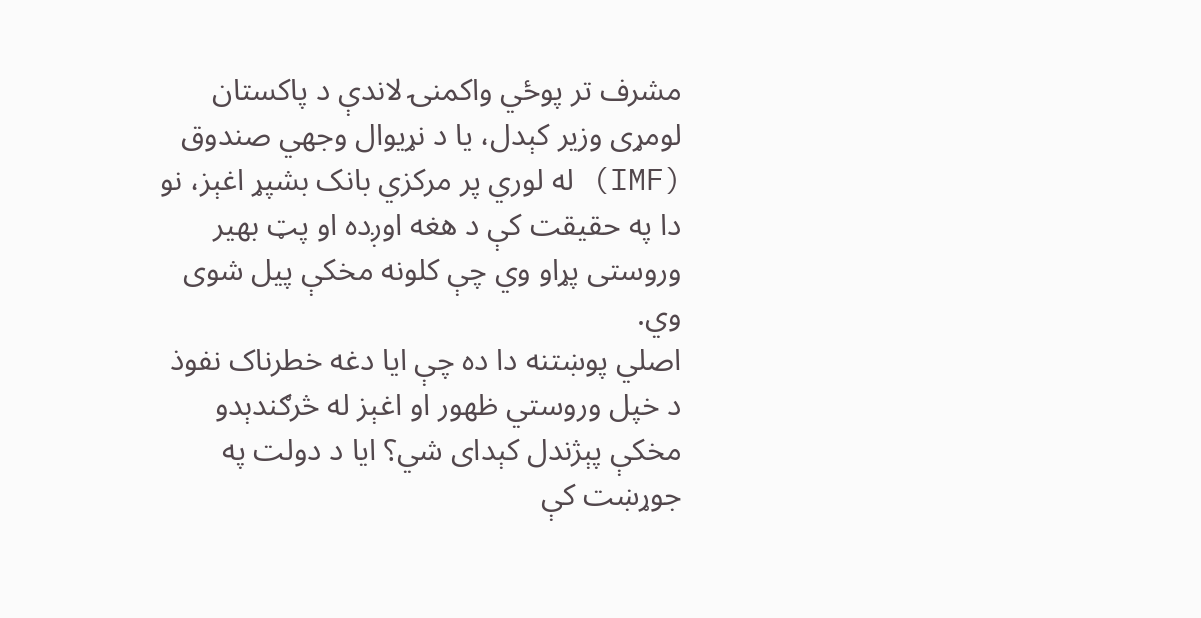مشرف تر پوځي واکمنۍ لاندې د پاکستان لومړی وزیر کېدل، یا د نړیوال وجهي صندوق (IMF) له لوري پر مرکزي بانک بشپړ اغېز، نو دا په حقیقت کې د هغه اوږده او پټ بهیر وروستی پړاو وي چې کلونه مخکې پیل شوی وي.
اصلي پوښتنه دا ده چې ایا دغه خطرناک نفوذ د خپل وروستي ظهور او اغېز له څرګندېدو مخکې پېژندل کېدای شي؟ ایا د دولت په جوړښت کې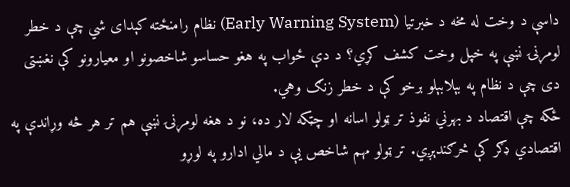داسې د وخت له مخه د خبرتیا (Early Warning System) نظام رامنځته کېدای شي چې د خطر لومړنۍ نښې په خپل وخت کشف کړي؟ د دې ځواب په هغو حساسو شاخصونو او معیارونو کې نغښتی دی چې د نظام په بېلابېلو برخو کې د خطر زنګ وهي.
ځکه چې اقتصاد د بهرني نفوذ تر ټولو اسانه او چټکه لار ده، نو د هغه لومړنۍ نښې هم تر هر څه وړاندې په اقتصادي ډګر کې څرګندېږي. تر ټولو مهم شاخص یې د مالي ادارو په لوړو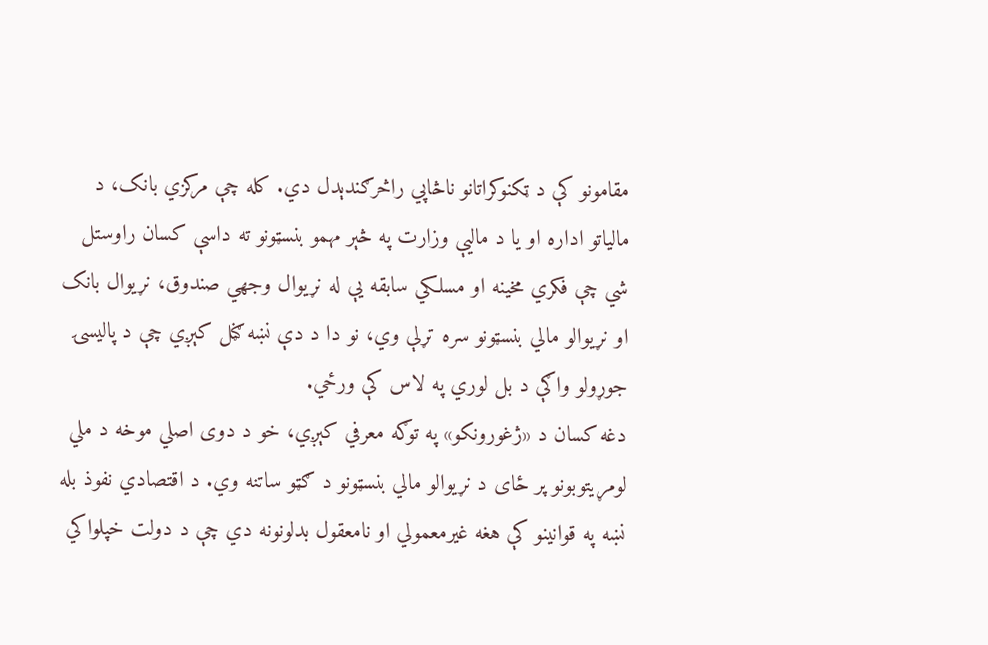مقامونو کې د ټکنوکراتانو ناڅاپي راڅرګندېدل دي. کله چې مرکزي بانک، د مالیاتو اداره او یا د مالیې وزارت په څېر مهمو بنسټونو ته داسې کسان راوستل شي چې فکري مخینه او مسلکي سابقه یې له نړیوال وجهي صندوق، نړیوال بانک او نړیوالو مالي بنسټونو سره تړلې وي، نو دا د دې نښه ګڼل کېږي چې د پالیسۍ جوړولو واګې د بل لوري په لاس کې ورځي.
دغه کسان د «ژغورونکو» په توګه معرفي کېږي، خو د دوی اصلي موخه د ملي لومړیتوبونو پر ځای د نړیوالو مالي بنسټونو د ګټو ساتنه وي. د اقتصادي نفوذ بله نښه په قوانینو کې هغه غیرمعمولي او نامعقول بدلونونه دي چې د دولت خپلواکي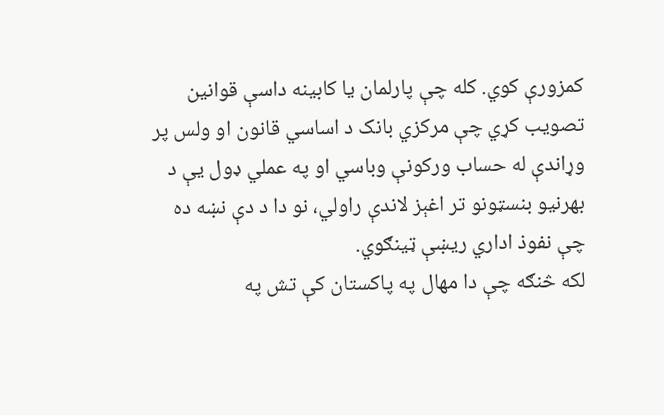کمزورې کوي. کله چې پارلمان یا کابینه داسې قوانین تصویب کړي چې مرکزي بانک د اساسي قانون او ولس پر وړاندې له حساب ورکونې وباسي او په عملي ډول یې د بهرنیو بنسټونو تر اغېز لاندې راولي، نو دا د دې نښه ده چې نفوذ اداري ریښې ټینګوي.
لکه څنګه چې دا مهال په پاکستان کې تش په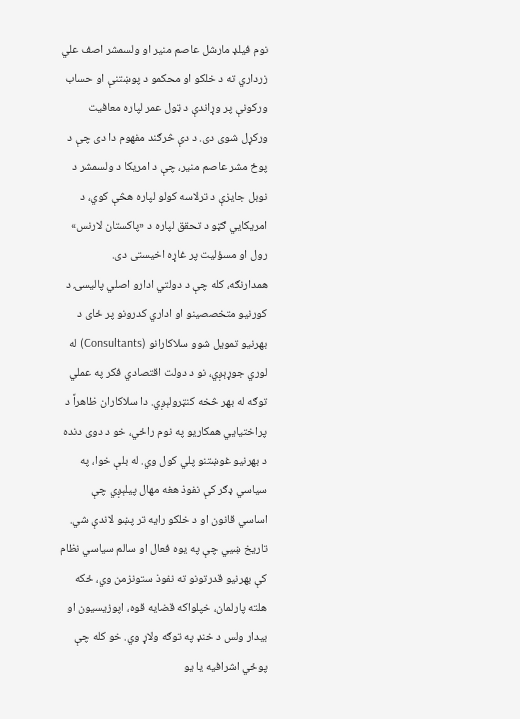نوم فیلډ مارشل عاصم منیر او ولسمشر اصف علي زرداري ته د خلکو او محکمو د پوښتنې او حساب ورکونې پر وړاندې د ټول عمر لپاره معافیت ورکړل شوی دی. د دې څرګند مفهوم دا دی چې د پوځ مشر عاصم منیر، چې د امریکا د ولسمشر د نوبل جایزې د ترلاسه کولو لپاره هڅې کوي، د امریکایي ګټو د تحقق لپاره د «پاکستان لارنس» رول او مسؤلیت پر غاړه اخیستی دی.
همدارنګه، کله چې د دولتي ادارو اصلي پالیسۍ د کورنیو متخصصینو او اداري کدرونو پر ځای د بهرنیو تمویل شوو سلاکارانو (Consultants) له لوري جوړېږي، نو د دولت اقتصادي فکر په عملي توګه له بهر څخه کنټرولېږي. دا سلاکاران ظاهراً د پراختیایي همکاریو په نوم راځي، خو د دوی دنده د بهرنیو غوښتنو پلي کول وي. له بلې خوا، په سیاسي ډګر کې نفوذ هغه مهال پیلېږي چې اساسي قانون او د خلکو رایه تر پښو لاندې شي. تاریخ ښيي چې په یوه فعال او سالم سیاسي نظام کې بهرنیو قدرتونو ته نفوذ ستونزمن وي، ځکه هلته پارلمان، خپلواکه قضایه قوه، اپوزیسیون او بیدار ولس د خنډ په توګه ولاړ وي. خو کله چې پوځي اشرافیه یا یو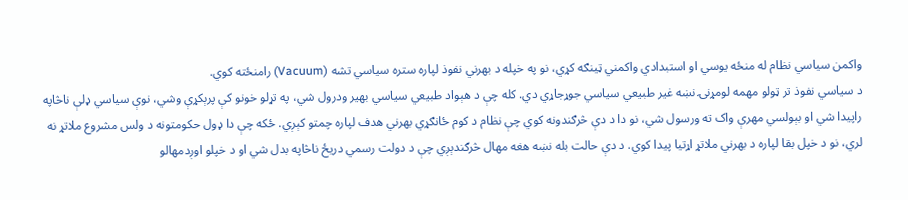واکمن سیاسي نظام له منځه یوسي او استبدادي واکمني ټینګه کړي، نو په خپله د بهرني نفوذ لپاره ستره سیاسي تشه (Vacuum) رامنځته کوي.
د سیاسي نفوذ تر ټولو مهمه لومړنۍ نښه غیر طبیعي سیاسي جوړجاړي دي. کله چې د هېواد طبیعي سیاسي بهیر ودرول شي، په تړلو خونو کې پرېکړې وشي، نوې سیاسي ډلې ناڅاپه راپیدا شي او بېولسي مهرې واک ته ورسول شي، نو دا د دې څرګندونه کوي چې نظام د کوم ځانګړي بهرني هدف لپاره چمتو کېږي. ځکه چې دا ډول حکومتونه د ولس مشروع ملاتړ نه لري، نو د خپل بقا لپاره د بهرني ملاتړ اړتیا پیدا کوي. د دې حالت بله نښه هغه مهال څرګندېږي چې د دولت رسمي دریځ ناڅاپه بدل شي او د خپلو اوږدمهالو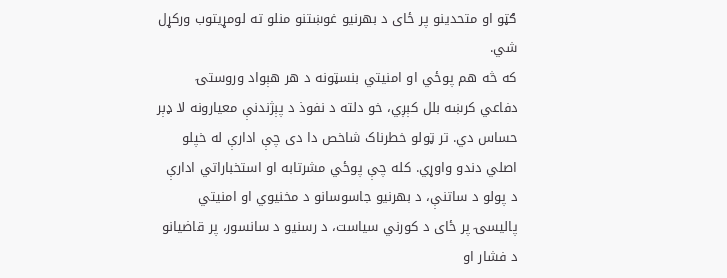ګټو او متحدینو پر ځای د بهرنیو غوښتنو منلو ته لومړیتوب ورکړل شي.
که څه هم پوځي او امنیتي بنسټونه د هر هېواد وروستۍ دفاعي کرښه بلل کېږي، خو دلته د نفوذ د پېژندنې معیارونه لا ډېر حساس دي. تر ټولو خطرناک شاخص دا دی چې ادارې له خپلو اصلي دندو واوړي. کله چې پوځي مشرتابه او استخباراتي ادارې د پولو د ساتنې، د بهرنیو جاسوسانو د مخنیوي او امنیتي پالیسۍ پر ځای د کورني سیاست، د رسنیو د سانسور، پر قاضیانو د فشار او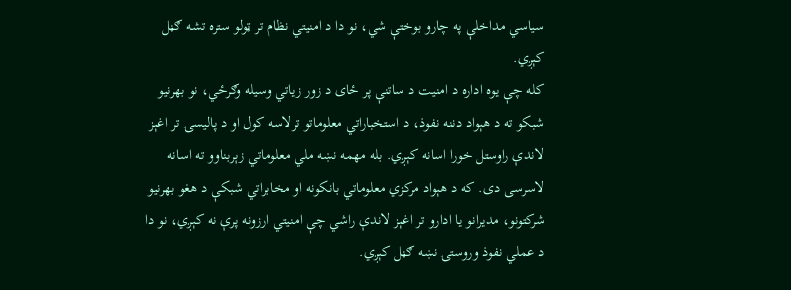سیاسي مداخلې په چارو بوختې شي، نو دا د امنیتي نظام تر ټولو ستره تشه ګڼل کېږي.
کله چې یوه اداره د امنیت د ساتنې پر ځای د زور زیاتي وسیله وګرځي، نو بهرنیو شبکو ته د هېواد دننه نفوذ، د استخباراتي معلوماتو ترلاسه کول او د پالیسۍ تر اغېز لاندې راوستل خورا اسانه کېږي. بله مهمه نښه ملي معلوماتي زېربناوو ته اسانه لاسرسی دی. که د هېواد مرکزي معلوماتي بانکونه او مخابراتي شبکې د هغو بهرنیو شرکتونو، مدیرانو یا ادارو تر اغېز لاندې راشي چې امنیتي ارزونه پرې نه کېږي، نو دا د عملي نفوذ وروستۍ نښه ګڼل کېږي.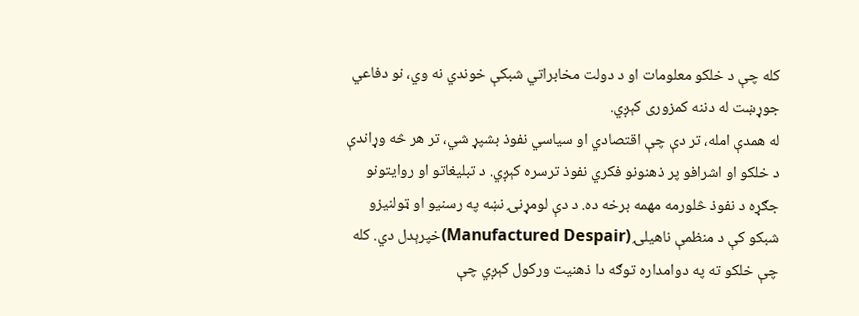کله چې د خلکو معلومات او د دولت مخابراتي شبکې خوندي نه وي، نو دفاعي جوړښت له دننه کمزوری کېږي.
له همدې امله، تر دې چې اقتصادي او سیاسي نفوذ بشپړ شي، تر هر څه وړاندې د خلکو او اشرافو پر ذهنونو فکري نفوذ ترسره کېږي. د تبلیغاتو او روایتونو جګړه د نفوذ څلورمه مهمه برخه ده. د دې لومړنۍ نښه په رسنیو او ټولنیزو شبکو کې د منظمې ناهیلۍ (Manufactured Despair)خپرېدل دي. کله چې خلکو ته په دوامداره توګه دا ذهنیت ورکول کېږي چې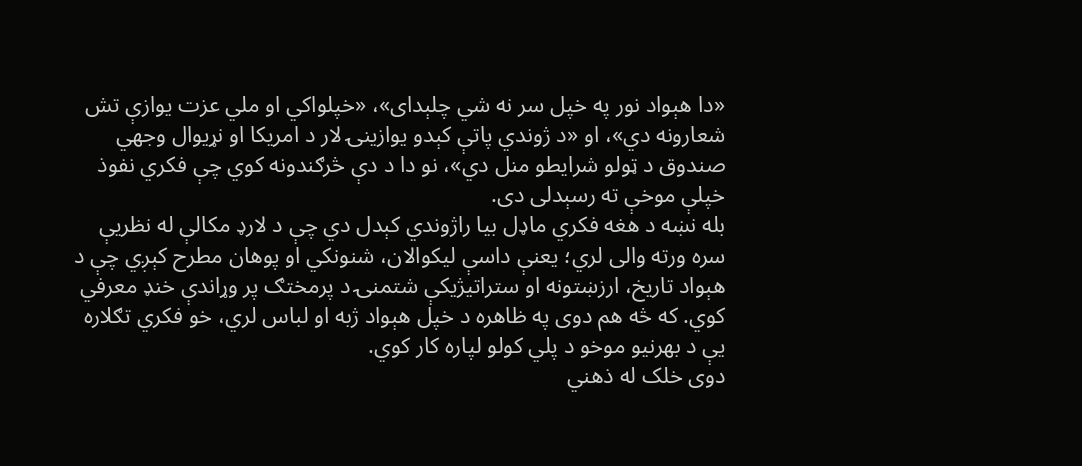«دا هېواد نور په خپل سر نه شي چلېدای»، «خپلواکي او ملي عزت یوازې تش شعارونه دي»، او «د ژوندي پاتې کېدو یوازینۍ لار د امریکا او نړیوال وجهي صندوق د ټولو شرایطو منل دي»، نو دا د دې څرګندونه کوي چې فکري نفوذ خپلې موخې ته رسېدلی دی.
بله نښه د هغه فکري ماډل بیا راژوندي کېدل دي چې د لارډ مکالې له نظریې سره ورته والی لري؛ یعنې داسې لیکوالان، شنونکي او پوهان مطرح کېږي چې د هېواد تاریخ، ارزښتونه او ستراتیژیکې شتمنۍ د پرمختګ پر وړاندې خنډ معرفي کوي. که څه هم دوی په ظاهره د خپل هېواد ژبه او لباس لري، خو فکري تګلاره یې د بهرنیو موخو د پلي کولو لپاره کار کوي.
دوی خلک له ذهني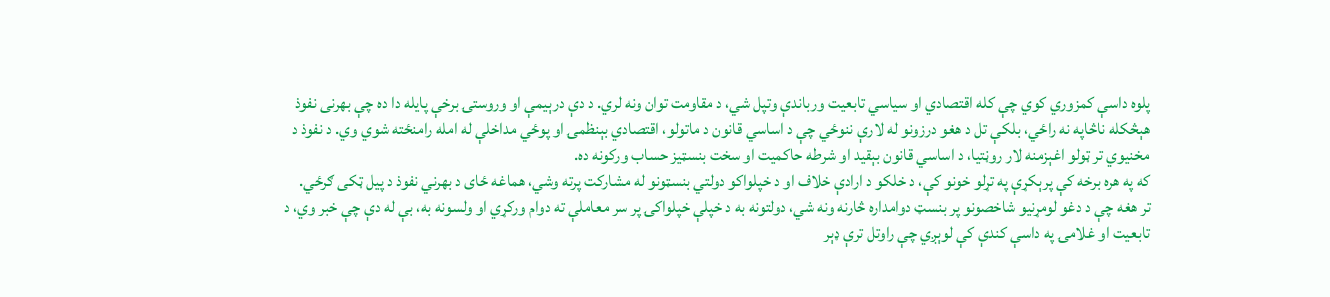پلوه داسې کمزوري کوي چې کله اقتصادي او سیاسي تابعیت ورباندې وتپل شي، د مقاومت توان ونه لري. د دې درېیمې او وروستۍ برخې پایله دا ده چې بهرنی نفوذ هېڅکله ناڅاپه نه راځي، بلکې تل د هغو درزونو له لارې ننوځي چې د اساسي قانون د ماتولو، اقتصادي بېنظمۍ او پوځي مداخلې له امله رامنځته شوي وي. د نفوذ د مخنیوي تر ټولو اغېزمنه لار روڼتیا، د اساسي قانون بېقید او شرطه حاکمیت او سخت بنسټیز حساب ورکونه ده.
که په هره برخه کې پرېکړې په تړلو خونو کې، د خلکو د ارادې خلاف او د خپلواکو دولتي بنسټونو له مشارکت پرته وشي، هماغه ځای د بهرني نفوذ د پیل ټکی ګرځي.
تر هغه چې د دغو لومړنیو شاخصونو پر بنسټ دوامداره څارنه ونه شي، دولتونه به د خپلې خپلواکۍ پر سر معاملې ته دوام ورکړي او ولسونه به، بې له دې چې خبر وي، د تابعیت او غلامۍ په داسې کندې کې لوېږي چې راوتل ترې ډېر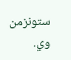ستونزمن وي.